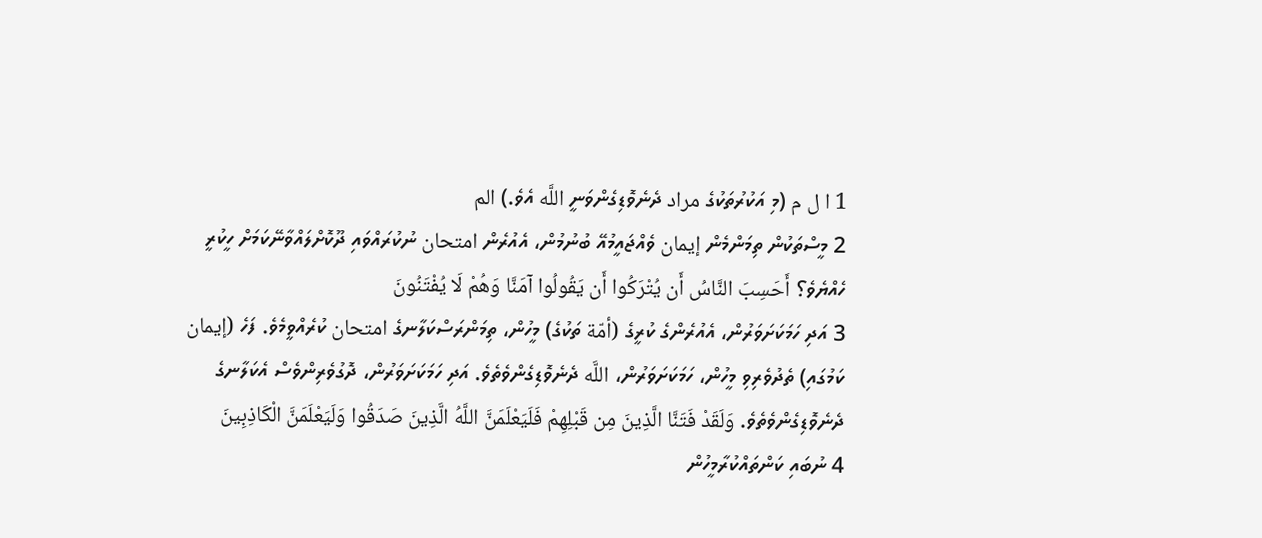1 ا ل م (މި އަކުރުތަކުގެ مراد ދެނެވޮޑިގެންވަނީ اللَّه އެވެ.) الم
2 މީސްތަކުން ތިމަންމެން إيمان ވެއްޖައީމުއޭ ބުނުމުން، އެއުރެން امتحان ނުކުރައްވައި ދޫކޮށްލައްވާނޭކަމަށް ހީކުރީ ހެއްޔެވެ؟ أَحَسِبَ النَّاسُ أَن يُتْرَكُوا أَن يَقُولُوا آمَنَّا وَهُمْ لَا يُفْتَنُونَ
3 އަދި ހަމަކަށަވަރުން، އެއުރެންގެ ކުރީގެ (أمّة ތަކުގެ) މީހުން، ތިމަންރަސްކަލާނގެ امتحان ކުރެއްވީމެވެ. ފަހެ (إيمان ކަމުގައި) ތެދުވެރިވި މީހުން، ހަމަކަށަވަރުން، اللَّه ދެނެވޮޑިގެންވެތެވެ. އަދި ހަމަކަށަވަރުން، ދޮގުވެރިންވެސް އެކަލާނގެ ދެނެވޮޑިގެންވެތެވެ. وَلَقَدْ فَتَنَّا الَّذِينَ مِن قَبْلِهِمْ فَلَيَعْلَمَنَّ اللَّهُ الَّذِينَ صَدَقُوا وَلَيَعْلَمَنَّ الْكَاذِبِينَ
4 ނުބައި ކަންތައްކުރާމީހުން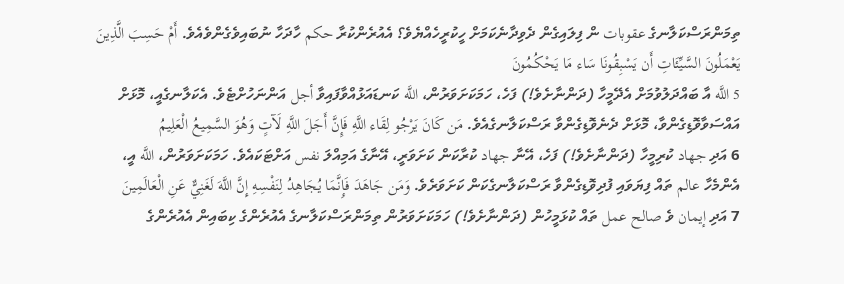ތިމަންރަސްކަލާނގެ عقوبات ން ފިލައިގެން ދެވިދާނެކަމަށް ހީކުރީހެއްޔެވެ؟ އެއުރެންކުރާ حكم ހާދަހާ ނުބައިވެގެންވެއެވެ. أَمْ حَسِبَ الَّذِينَ يَعْمَلُونَ السَّيِّئَاتِ أَن يَسْبِقُونَا سَاء مَا يَحْكُمُونَ
5 اللَّه އާ ބައްދަލުވުމަށް އެދޭމީހާ (ދަންނާށެވެ!) ފަހެ، ހަމަކަށަވަރުން، اللَّه ކަނޑައަޅުއްވާފައިވާ أجل އަންނަހުށްޓެވެ. އެކަލާނގެއީ، މޮޅަށް އައްސަވާވޮޑިގެންވާ، މޮޅަށް ދެނެވޮޑިގެންވާ ރަސްކަލާނގެއެވެ. مَن كَانَ يَرْجُو لِقَاء اللَّهِ فَإِنَّ أَجَلَ اللَّهِ لَآتٍ وَهُوَ السَّمِيعُ الْعَلِيمُ
6 އަދި جهاد ކުރިމީހާ (ދަންނާށެވެ!) ފަހެ، އޭނާ جهاد ކުރާކަން ކަށަވަރީ، އޭނާގެ އަމިއްލަ نفس އަށްޓަކައެވެ. ހަމަކަށަވަރުން، اللَّه އީ، އެންމެހާ عالم ތައް ފިޔަވައި ފުދިވޮޑިގެންވާ ރަސްކަލާނގެކަން ކަށަވަރެވެ. وَمَن جَاهَدَ فَإِنَّمَا يُجَاهِدُ لِنَفْسِهِ إِنَّ اللَّهَ لَغَنِيٌّ عَنِ الْعَالَمِينَ
7 އަދި إيمان ވެ صالح عمل ތައް ކުޅަމީހުން (ދަންނާށެވެ!) ހަމަކަށަވަރުން ތިމަންރަސްކަލާނގެ އެއުރެންގެ ކިބައިން އެއުރެންގެ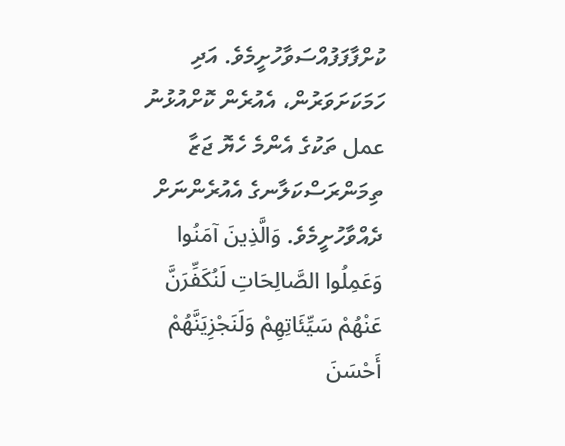ކުށްފާފަފުއްސަވާހުށީމެވެ. އަދި ހަމަކަށަވަރުން، އެއުރެން ކޮށްއުޅުނު عمل ތަކުގެ އެންމެ ހެޔޮ ޖަޒާ ތިމަންރަސްކަލާނގެ އެއުރެންނަށް ދެއްވާހުށީމެވެ. وَالَّذِينَ آمَنُوا وَعَمِلُوا الصَّالِحَاتِ لَنُكَفِّرَنَّ عَنْهُمْ سَيِّئَاتِهِمْ وَلَنَجْزِيَنَّهُمْ أَحْسَنَ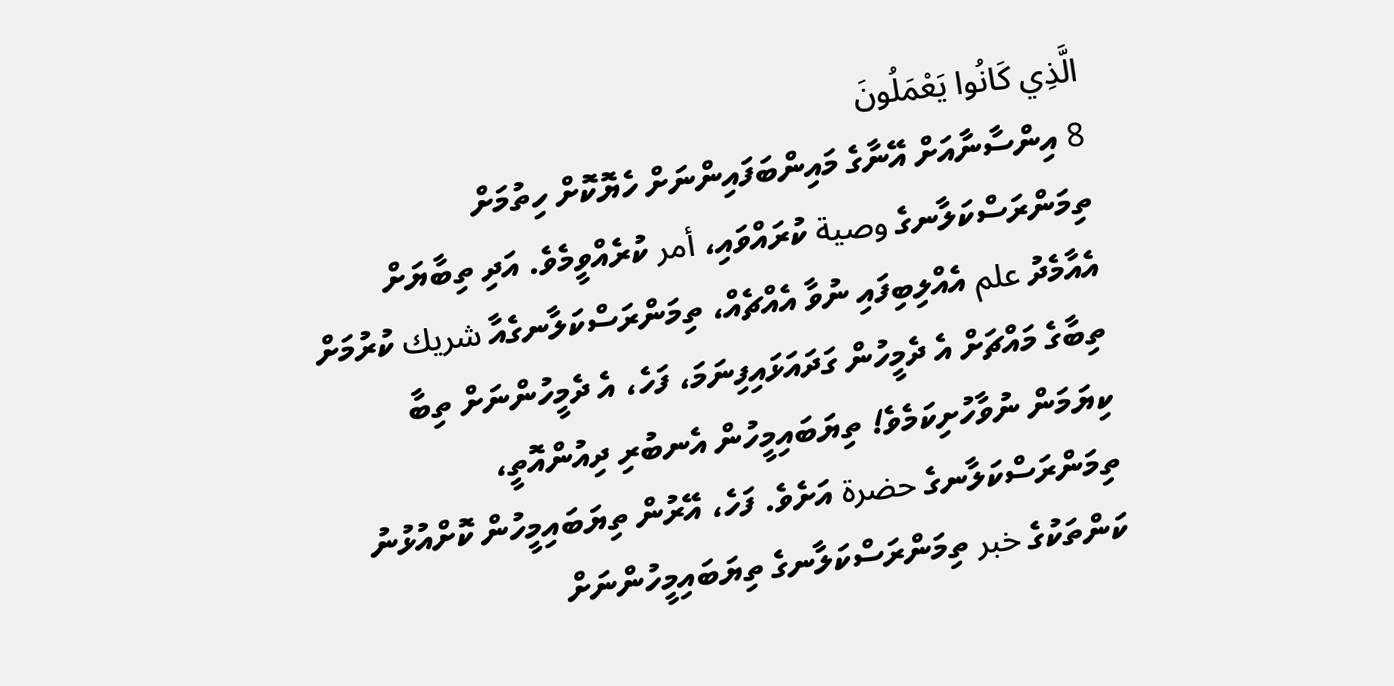الَّذِي كَانُوا يَعْمَلُونَ
8 އިންސާނާއަށް އޭނާގެ މައިންބަފައިންނަށް ހެޔޮކޮށް ހިތުމަށް ތިމަންރަސްކަލާނގެ وصية ކުރައްވައި، أمر ކުރެއްވީމެވެ. އަދި ތިބާޔަށް އެއާމެދު علم އެއްލިބިފައި ނުވާ އެއްޗެއް، ތިމަންރަސްކަލާނގެއާ شريك ކުރުމަށް ތިބާގެ މައްޗަށް އެ ދެމީހުން ގަދައަޅައިފިނަމަ، ފަހެ، އެ ދެމީހުންނަށް ތިބާ ކިޔަމަން ނުވާހުށިކަމެވެ! ތިޔަބައިމީހުން އެނބުރި ދިއުންއޮތީ، ތިމަންރަސްކަލާނގެ حضرة އަށެވެ. ފަހެ، އޭރުން ތިޔަބައިމީހުން ކޮށްއުޅުނު ކަންތަކުގެ خبر ތިމަންރަސްކަލާނގެ ތިޔަބައިމީހުންނަށް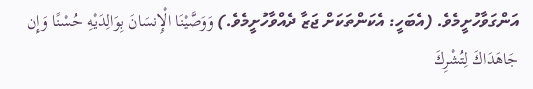އަންގަވާހުށީމެވެ. (އެބަހީ: އެކަންތަކަށް ޖަޒާ ދެއްވާހުށީމެވެ.) وَوَصَّيْنَا الْإِنسَانَ بِوَالِدَيْهِ حُسْنًا وَإِن جَاهَدَاكَ لِتُشْرِكَ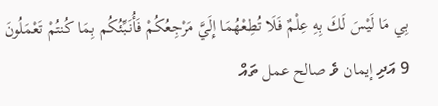بِي مَا لَيْسَ لَكَ بِهِ عِلْمٌ فَلَا تُطِعْهُمَا إِلَيَّ مَرْجِعُكُمْ فَأُنَبِّئُكُم بِمَا كُنتُمْ تَعْمَلُونَ
9 އަދި إيمان ވެ صالح عمل ތައް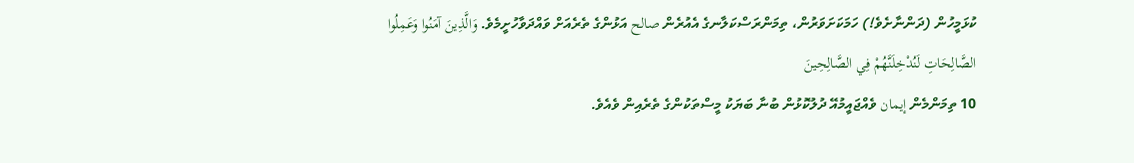ކުޅަމީހުން (ދަންނާށެވެ!) ހަމަކަށަވަރުން، ތިމަންރަސްކަލާނގެ އެއުރެން صالح އަޅުންގެ ތެރެއަށް ވައްދަވާހުށީމެވެ. وَالَّذِينَ آمَنُوا وَعَمِلُوا الصَّالِحَاتِ لَنُدْخِلَنَّهُمْ فِي الصَّالِحِينَ
10 ތިމަންމެން إيمان ވެއްޖައީމުއޭ ދުލުކޮޅުން ބުނާ ބަޔަކު މީސްތަކުންގެ ތެރެއިން ވެއެވެ.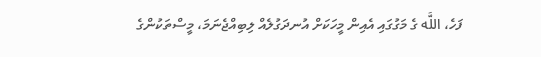ފަހެ، اللَّه ގެ މަގުގައި އެއިން މީހަކަށް އުނދަގުލެއް ލިބިއްޖެނަމަ، މީސްތަކުންގެ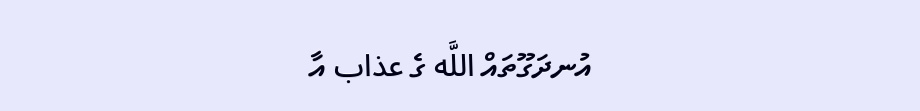އުނދަގޫތައް اللَّه ގެ عذاب އާ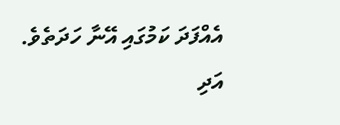އެއްފަދަ ކަމުގައި އޭނާ ހަދަތެވެ. އަދި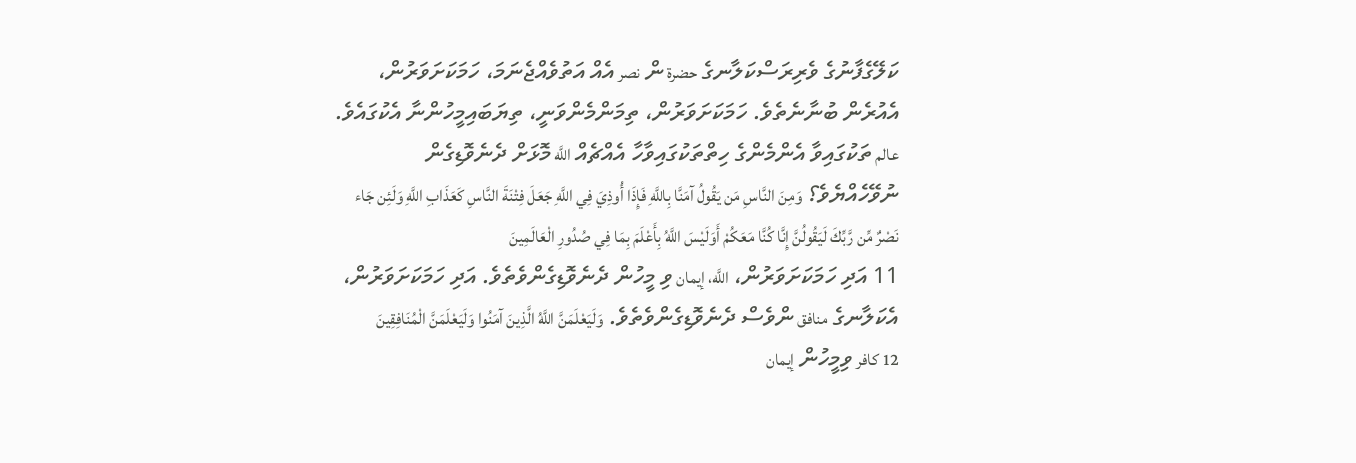ކަލޭގެފާނުގެ ވެރިރަސްކަލާނގެ حضرة ން نصر އެއް އަތުވެއްޖެނަމަ، ހަމަކަށަވަރުން، އެއުރެން ބުނާނެތެވެ. ހަމަކަށަވަރުން، ތިމަންމެންވަނީ، ތިޔަބައިމީހުންނާ އެކުގައެވެ. عالم ތަކުގައިވާ އެންމެންގެ ހިތްތަކުގައިވާހާ އެއްޗެއް اللَّه މޮޅަށް ދެނެވޮޑިގެން ނުވޭހެއްޔެވެ؟ وَمِنَ النَّاسِ مَن يَقُولُ آمَنَّا بِاللَّهِ فَإِذَا أُوذِيَ فِي اللَّهِ جَعَلَ فِتْنَةَ النَّاسِ كَعَذَابِ اللَّهِ وَلَئِن جَاء نَصْرٌ مِّن رَّبِّكَ لَيَقُولُنَّ إِنَّا كُنَّا مَعَكُمْ أَوَلَيْسَ اللَّهُ بِأَعْلَمَ بِمَا فِي صُدُورِ الْعَالَمِينَ
11 އަދި ހަމަކަށަވަރުން، اللَّه، إيمان ވި މީހުން ދެނެވޮޑިގެންވެތެވެ. އަދި ހަމަކަށަވަރުން، އެކަލާނގެ منافق ންވެސް ދެނެވޮޑިގެންވެތެވެ. وَلَيَعْلَمَنَّ اللَّهُ الَّذِينَ آمَنُوا وَلَيَعْلَمَنَّ الْمُنَافِقِينَ
12 كافر ވިމީހުން إيمان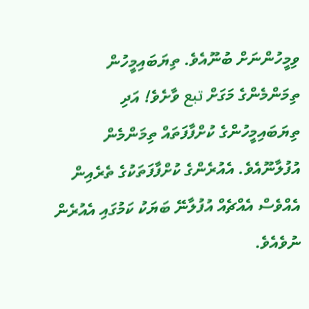ވިމީހުންނަށް ބުނޫއެވެ. ތިޔަބައިމީހުން ތިމަންމެންގެ މަގަށް تبع ވާށެވެ! އަދި ތިޔަބައިމީހުންގެ ކުށްފާފަތައް ތިމަންމެން އުފުލާނޫއެވެ. އެއުރެންގެ ކުށްފާފަތަކުގެ ތެރެއިން އެއްވެސް އެއްޗެއް އުފުލާނޭ ބަޔަކު ކަމުގައި އެއުރެން ނުވެއެވެ.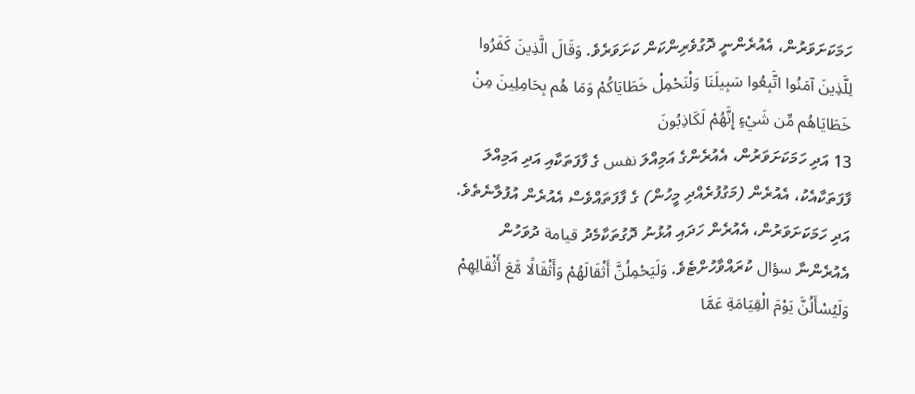ހަމަކަށަވަރުން، އެއުރެންނީ ދޮގުވެރިންކަން ކަށަވަރެވެ. وَقَالَ الَّذِينَ كَفَرُوا لِلَّذِينَ آمَنُوا اتَّبِعُوا سَبِيلَنَا وَلْنَحْمِلْ خَطَايَاكُمْ وَمَا هُم بِحَامِلِينَ مِنْ خَطَايَاهُم مِّن شَيْءٍ إِنَّهُمْ لَكَاذِبُونَ
13 އަދި ހަމަކަށަވަރުން، އެއުރެންގެ އަމިއްލަ نفس ގެ ފާފަތަކާއި އަދި އަމިއްލަ ފާފަތަކާއެކު، އެއުރެން (މަގުފުރެއްދި މީހުން) ގެ ފާފަތައްވެސް އެއުރެން އުފުލާނެތެވެ. އަދި ހަމަކަށަވަރުން، އެއުރެން ހަދައި އުޅުނު ދޮގުތަކާމެދު قيامة ދުވަހުން އެއުރެންނާ سؤال ކުރައްވާހުށްޓެވެ. وَلَيَحْمِلُنَّ أَثْقَالَهُمْ وَأَثْقَالًا مَّعَ أَثْقَالِهِمْ وَلَيُسْأَلُنَّ يَوْمَ الْقِيَامَةِ عَمَّا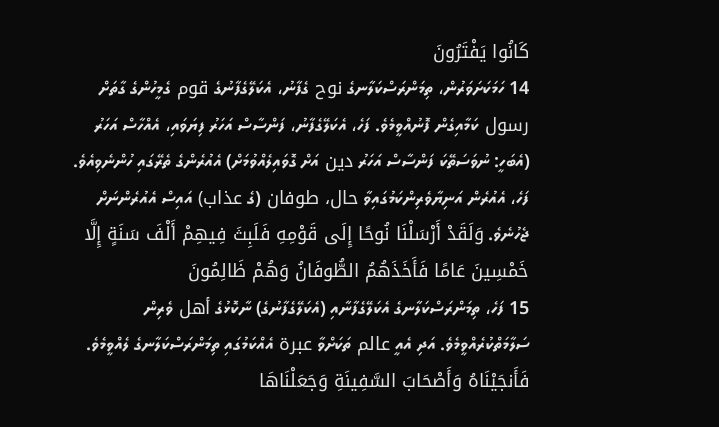كَانُوا يَفْتَرُونَ
14 ހަމަކަށަވަރުން، ތިމަންރަސްކަލާނގެ نوح ގެފާނު، އެކަލޭގެފާނުގެ قوم ގެމީހުންގެ ގާތަށް رسول ކަމާއިގެން ފޮނުއްވީމެވެ. ފަހެ، އެކަލޭގެފާނު، ފަންސާސް އަހަރު ފިޔަވައި، އެއްހާސް އަހަރު (އެބަހީ: ނުވަސަތޭކަ ފަންސާސް އަހަރު دين އަށް ގޮވައިލެއްވުމަށް) އެއުރެންގެ ތެރޭގައި ހުންނެވިއެވެ. ފަހެ، އެއުރެން އަނިޔާވެރިންކަމުގައިވާ حال، طوفان (ގެ عذاب) އައިސް އެއުރެންނަށް ޖެހުނެވެ. وَلَقَدْ أَرْسَلْنَا نُوحًا إِلَى قَوْمِهِ فَلَبِثَ فِيهِمْ أَلْفَ سَنَةٍ إِلَّا خَمْسِينَ عَامًا فَأَخَذَهُمُ الطُّوفَانُ وَهُمْ ظَالِمُونَ
15 ފަހެ، ތިމަންރަސްކަލާނގެ އެކަލޭގެފާނާއި (އެކަލޭގެފާނުގެ) ނާކޮޅުގެ أهل ވެރިން ސަލާމަތްކުރެއްވީމެވެ. އަދި އެއީ عالم ތަކަށްވާ عبرة އެއްކަމުގައި ތިމަންރަސްކަލާނގެ ލެއްވީމެވެ. فَأَنجَيْنَاهُ وَأَصْحَابَ السَّفِينَةِ وَجَعَلْنَاهَا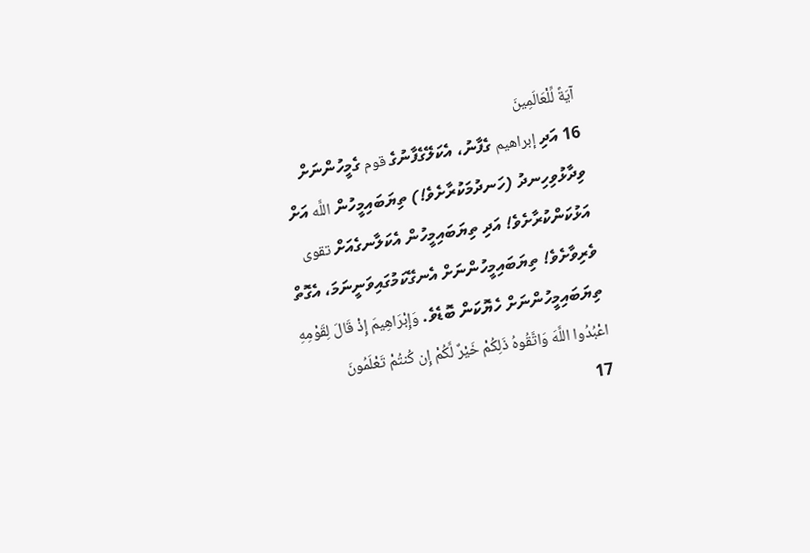آيَةً لِّلْعَالَمِينَ
16 އަދި إبراهيم ގެފާނު، އެކަލޭގެފާނުގެ قوم ގެމީހުންނަށް ވިދާޅުވިހިނދު (ހަނދުމަކުރާށެވެ!) ތިޔަބައިމީހުން اللَّه އަށް އަޅުކަންކުރާށެވެ! އަދި ތިޔަބައިމީހުން އެކަލާނގެއަށް تقوى ވެރިވާށެވެ! ތިޔަބައިމީހުންނަށް އެނގޭކަމުގައިވަނީނަމަ، އެގޮތް ތިޔަބައިމީހުންނަށް ހެޔޮކަން ބޮޑެވެ. وَإِبْرَاهِيمَ إِذْ قَالَ لِقَوْمِهِ اعْبُدُوا اللَّهَ وَاتَّقُوهُ ذَلِكُمْ خَيْرٌ لَّكُمْ إِن كُنتُمْ تَعْلَمُونَ
17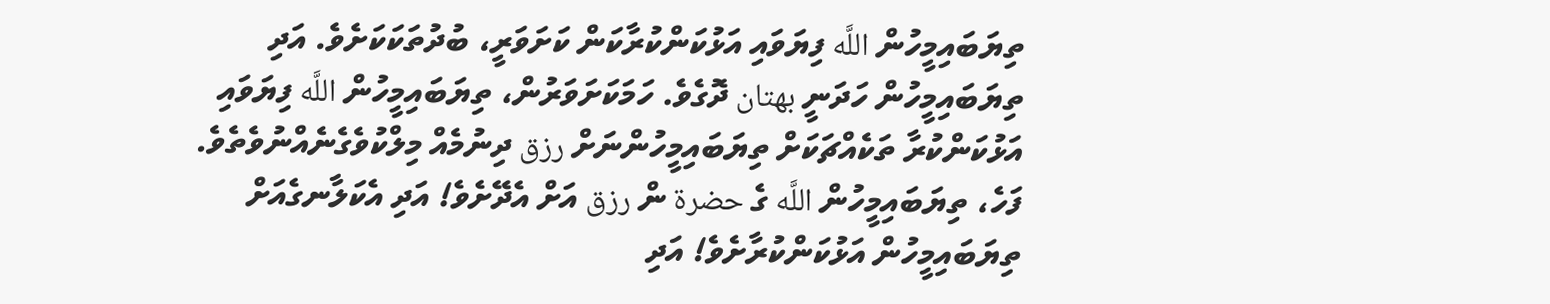ތިޔަބައިމީހުން اللَّه ފިޔަވައި އަޅުކަންކުރާކަން ކަށަވަރީ، ބުދުތަކަކަށެވެ. އަދި ތިޔަބައިމީހުން ހަދަނީ بهتان ދޮގެވެ. ހަމަކަށަވަރުން، ތިޔަބައިމީހުން اللَّه ފިޔަވައި އަޅުކަންކުރާ ތަކެއްޗަކަށް ތިޔަބައިމީހުންނަށް رزق ދިނުމެއް މިލްކުވެގެނެއްނުވެތެވެ. ފަހެ، ތިޔަބައިމީހުން اللَّه ގެ حضرة ން رزق އަށް އެދޭށެވެ! އަދި އެކަލާނގެއަށް ތިޔަބައިމީހުން އަޅުކަންކުރާށެވެ! އަދި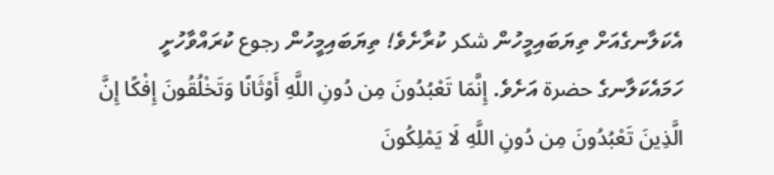އެކަލާނގެއަށް ތިޔަބައިމީހުން شكر ކުރާށެވެ! ތިޔަބައިމީހުން رجوع ކުރައްވާހުށީ ހަމައެކަލާނގެ حضرة އަށެވެ. إِنَّمَا تَعْبُدُونَ مِن دُونِ اللَّهِ أَوْثَانًا وَتَخْلُقُونَ إِفْكًا إِنَّ الَّذِينَ تَعْبُدُونَ مِن دُونِ اللَّهِ لَا يَمْلِكُونَ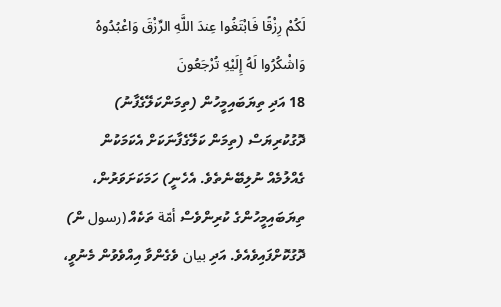لَكُمْ رِزْقًا فَابْتَغُوا عِندَ اللَّهِ الرِّزْقَ وَاعْبُدُوهُ وَاشْكُرُوا لَهُ إِلَيْهِ تُرْجَعُونَ
18 އަދި ތިޔަބައިމީހުން (ތިމަންކަލޭގެފާނު) ދޮގުކުރިޔަސް (ތިމަން ކަލޭގެފާނަކަށް އެކަމަކުން ގެއްލުމެއް ނުލިބޭނެތެވެ. އެހެނީ) ހަމަކަށަވަރުން، ތިޔަބައިމީހުންގެ ކުރިންވެސް أمّة ތަކެއް (رسول ން) ދޮގުކޮށްފައިވެއެވެ. އަދި بيان ވެގެންވާ އިއްވެވުން މެނުވީ،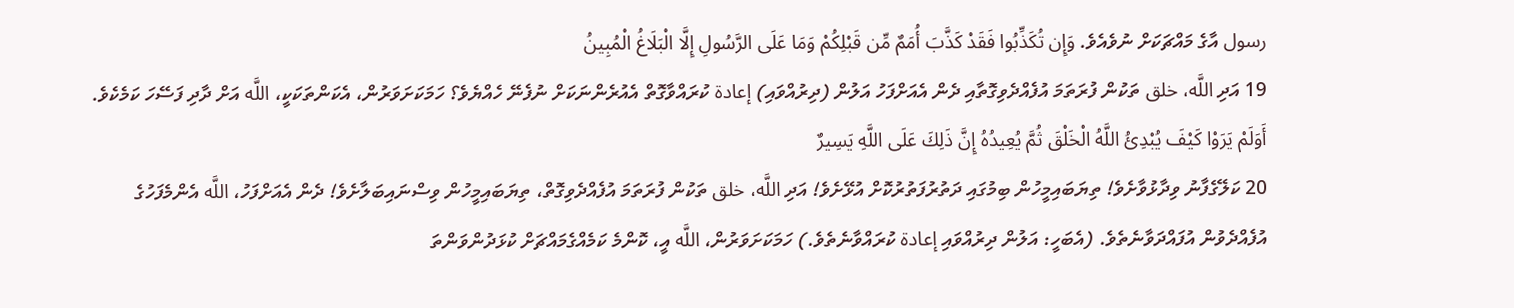رسول އާގެ މައްޗަކަށް ނުވެއެވެ. وَإِن تُكَذِّبُوا فَقَدْ كَذَّبَ أُمَمٌ مِّن قَبْلِكُمْ وَمَا عَلَى الرَّسُولِ إِلَّا الْبَلَاغُ الْمُبِينُ
19 އަދި اللَّه، خلق ތަކުން ފުރަތަމަ އުފެއްދެވިގޮތާއި ދެން އެއަށްފަހު އަލުން (ދިރުއްވައި) إعادة ކުރައްވާގޮތް އެއުރެންނަކަށް ނުފެނޭ ހެއްޔެވެ؟ ހަމަކަށަވަރުން، އެކަންތަކަކީ، اللَّه އަށް ދާދި ފަސޭހަ ކަމެކެވެ. أَوَلَمْ يَرَوْا كَيْفَ يُبْدِئُ اللَّهُ الْخَلْقَ ثُمَّ يُعِيدُهُ إِنَّ ذَلِكَ عَلَى اللَّهِ يَسِيرٌ
20 ކަލޭގެފާނު ވިދާޅުވާށެވެ! ތިޔަބައިމީހުން ބިމުގައި ދަތުރުފަތުރުކޮށް އުޅޭށެވެ! އަދި اللَّه، خلق ތަކުން ފުރަތަމަ އުފެއްދެވިގޮތް، ތިޔަބައިމީހުން ވިސްނައިބަލާށެވެ! ދެން އެއަށްފަހު، اللَّه އެންމެފަހުގެ އުފެއްދެވުން އުފައްދަވާނެތެވެ. (އެބަހީ: އަލުން ދިރުއްވައި إعادة ކުރައްވާނެތެވެ.) ހަމަކަށަވަރުން، اللَّه އީ، ކޮންމެ ކަމެއްގެމައްޗަށް ކުޅަދުންވަންތަ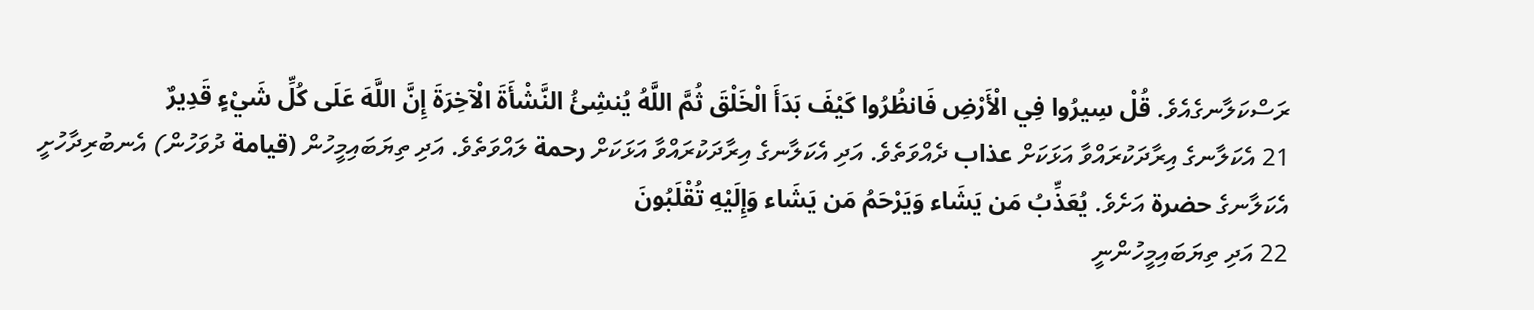ރަސްކަލާނގެއެވެ. قُلْ سِيرُوا فِي الْأَرْضِ فَانظُرُوا كَيْفَ بَدَأَ الْخَلْقَ ثُمَّ اللَّهُ يُنشِئُ النَّشْأَةَ الْآخِرَةَ إِنَّ اللَّهَ عَلَى كُلِّ شَيْءٍ قَدِيرٌ
21 އެކަލާނގެ އިރާދަކުރައްވާ އަޅަކަށް عذاب ދެއްވަތެވެ. އަދި އެކަލާނގެ އިރާދަކުރައްވާ އަޅަކަށް رحمة ލައްވަތެވެ. އަދި ތިޔަބައިމީހުން (قيامة ދުވަހުން) އެނބުރިދާހުށީ އެކަލާނގެ حضرة އަށެވެ. يُعَذِّبُ مَن يَشَاء وَيَرْحَمُ مَن يَشَاء وَإِلَيْهِ تُقْلَبُونَ
22 އަދި ތިޔަބައިމީހުންނީ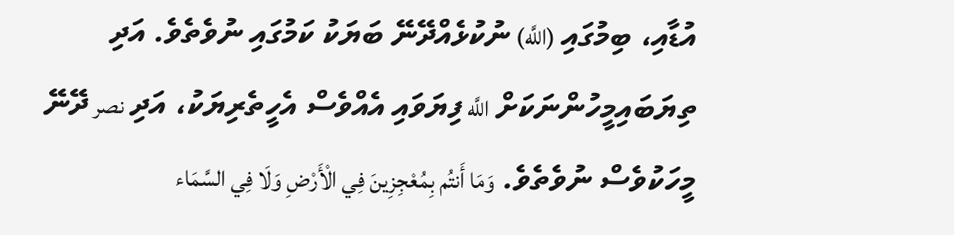އުޑާއި، ބިމުގައި (اللَّه) ނުކުޅެއްދޭނޭ ބަޔަކު ކަމުގައި ނުވެތެވެ. އަދި ތިޔަބައިމީހުންނަކަށް اللَّه ފިޔަވައި އެއްވެސް އެހީތެރިޔަކު، އަދި نصر ދޭނޭ މީހަކުވެސް ނުވެތެވެ. وَمَا أَنتُم بِمُعْجِزِينَ فِي الْأَرْضِ وَلَا فِي السَّمَاء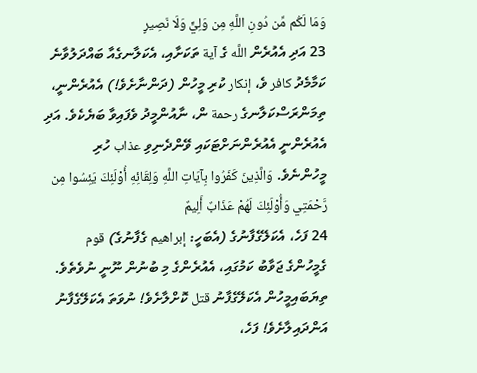وَمَا لَكُم مِّن دُونِ اللَّهِ مِن وَلِيٍّ وَلَا نَصِيرٍ
23 އަދި އެއުރެން اللَّه ގެ آية ތަކަށާއި، އެކަލާނގެއާ ބައްދަލުވާނެ ކަމާމެދު كافر ވެ، إنكار ކުރި މީހުން (ދަންނާށެވެ!) އެއުރެންނީ، ތިމަންރަސްކަލާނގެ رحمة ން، ނާއުންމީދު ވެފައިވާ ބަޔެކެވެ. އަދި އެއުރެންނީ އެއުރެންނަށްޓަކައި ވޭންދެނިވި عذاب ހުރި މީހުންނެވެ. وَالَّذِينَ كَفَرُوا بِآيَاتِ اللَّهِ وَلِقَائِهِ أُوْلَئِكَ يَئِسُوا مِن رَّحْمَتِي وَأُوْلَئِكَ لَهُمْ عَذَابٌ أَلِيمٌ
24 ފަހެ، އެކަލޭގެފާނުގެ (އެބަހީ: إبراهيم ގެފާނުގެ) قوم ގެމީހުންގެ ޖަވާބު ކަމުގައި، އެއުރެންގެ މި ބުނުން ނޫނީ ނުވެތެވެ. ތިޔަބައިމީހުން އެކަލޭގެފާނު قتل ކޮށްލާށެވެ! ނުވަތަ އެކަލޭގެފާނު އަންދައިލާށެވެ! ފަހެ،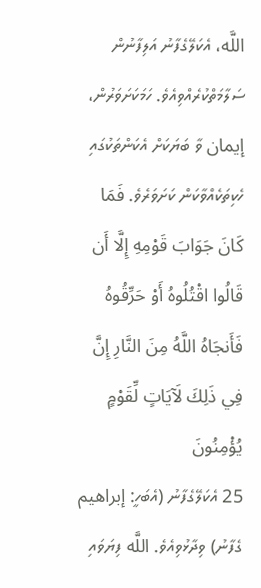اللَّه، އެކަލޭގެފާނު އަލިފާނުން ސަލާމަތްކުރެއްވިއެވެ. ހަމަކަށަވަރުން، إيمان ވާ ބަޔަކަށް އެކަންތަކުގައި ހެކިތަކެއްވާކަން ކަށަވަރެވެ. فَمَا كَانَ جَوَابَ قَوْمِهِ إِلَّا أَن قَالُوا اقْتُلُوهُ أَوْ حَرِّقُوهُ فَأَنجَاهُ اللَّهُ مِنَ النَّارِ إِنَّ فِي ذَلِكَ لَآيَاتٍ لِّقَوْمٍ يُؤْمِنُونَ
25 އެކަލޭގެފާނު (އެބަހީ: إبراهيم ގެފާނު) ވިދާޅުވިއެވެ. اللَّه ފިޔަވައި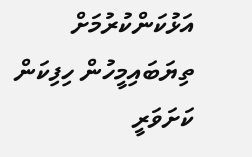އަޅުކަންކުރުމަށް ތިޔަބައިމީހުން ހިފިކަން ކަށަވަރީ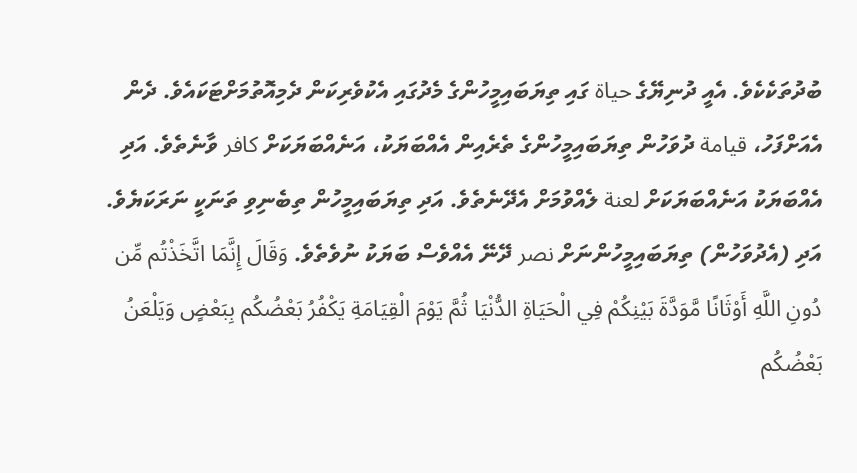ބުދުތަކެކެވެ. އެއީ ދުނިޔޭގެ حياة ގައި ތިޔަބައިމީހުންގެ މެދުގައި އެކުވެރިކަން ދެމިއޮތުމަށްޓަކައެވެ. ދެން އެއަށްފަހު، قيامة ދުވަހުން ތިޔަބައިމީހުންގެ ތެރެއިން އެއްބަޔަކު، އަނެއްބަޔަކަށް كافر ވާނެތެވެ. އަދި އެއްބަޔަކު އަނެއްބަޔަކަށް لعنة ލެއްވުމަށް އެދޭނެތެވެ. އަދި ތިޔަބައިމީހުން ތިބެނިވި ތަނަކީ ނަރަކަޔެވެ. އަދި (އެދުވަހުން) ތިޔަބައިމީހުންނަށް نصر ދޭނޭ އެއްވެސް ބަޔަކު ނުވެތެވެ. وَقَالَ إِنَّمَا اتَّخَذْتُم مِّن دُونِ اللَّهِ أَوْثَانًا مَّوَدَّةَ بَيْنِكُمْ فِي الْحَيَاةِ الدُّنْيَا ثُمَّ يَوْمَ الْقِيَامَةِ يَكْفُرُ بَعْضُكُم بِبَعْضٍ وَيَلْعَنُ بَعْضُكُم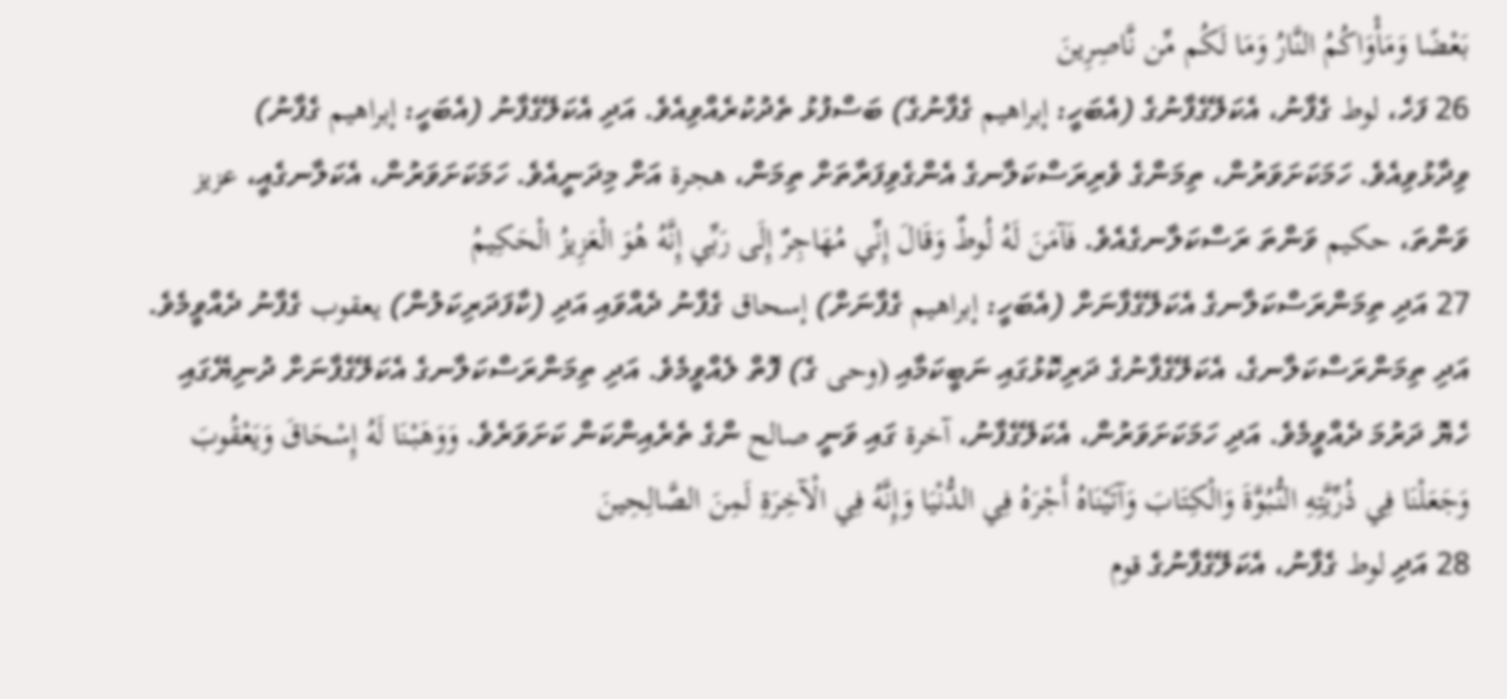بَعْضًا وَمَأْوَاكُمُ النَّارُ وَمَا لَكُم مِّن نَّاصِرِينَ
26 ފަހެ، لوط ގެފާނު، އެކަލޭގެފާނުގެ (އެބަހީ: إبراهيم ގެފާނުގެ) ބަސްފުޅު ތެދުކުރެއްވިއެވެ. އަދި އެކަލޭގެފާނު (އެބަހީ: إبراهيم ގެފާނު) ވިދާޅުވިއެވެ. ހަމަކަށަވަރުން، ތިމަންގެ ވެރިރަސްކަލާނގެ އެންގެވިފަރާތަށް ތިމަން، هجرة އަށް މިދަނީއެވެ. ހަމަކަށަވަރުން، އެކަލާނގެއީ، عزيز ވަންތަ، حكيم ވަންތަ ރަސްކަލާނގެއެވެ. فَآمَنَ لَهُ لُوطٌ وَقَالَ إِنِّي مُهَاجِرٌ إِلَى رَبِّي إِنَّهُ هُوَ الْعَزِيزُ الْحَكِيمُ
27 އަދި ތިމަންރަސްކަލާނގެ އެކަލޭގެފާނަށް (އެބަހީ: إبراهيم ގެފާނަށް) إسحاق ގެފާނު ދެއްވައި އަދި (ކާފަދަރިކަލުން) يعقوب ގެފާނު ދެއްވީމެވެ. އަދި ތިމަންރަސްކަލާނގެ، އެކަލޭގެފާނުގެ ދަރިކޮޅުގައި ނަބީކަމާއި (وحى ގެ) ފޮތް ލެއްވީމެވެ. އަދި ތިމަންރަސްކަލާނގެ އެކަލޭގެފާނަށް ދުނިޔޭގައި ހެޔޮ ދަރުމަ ދެއްވީމެވެ. އަދި ހަމަކަށަވަރުން، އެކަލޭގެފާނު، آخرة ގައި ވަނީ صالح ންގެ ތެރެއިންކަން ކަށަވަރެވެ. وَوَهَبْنَا لَهُ إِسْحَاقَ وَيَعْقُوبَ وَجَعَلْنَا فِي ذُرِّيَّتِهِ النُّبُوَّةَ وَالْكِتَابَ وَآتَيْنَاهُ أَجْرَهُ فِي الدُّنْيَا وَإِنَّهُ فِي الْآخِرَةِ لَمِنَ الصَّالِحِينَ
28 އަދި لوط ގެފާނު، އެކަލޭގެފާނުގެ قوم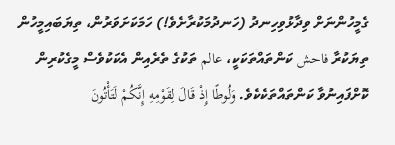ގެމީހުންނަށް ވިދާޅުވިހިނދު (ހަނދުމަކުރާށެވެ!) ހަމަކަށަވަރުން، ތިޔަބައިމީހުން ތިޔަކުރާ فاحش ކަންތައްތަކަކީ، عالم ތަކުގެ ތެރެއިން އެކަކުވެސް މީގެކުރިން ކޮށްފައިނުވާ ކަންތައްތަކެކެވެ. وَلُوطًا إِذْ قَالَ لِقَوْمِهِ إِنَّكُمْ لَتَأْتُونَ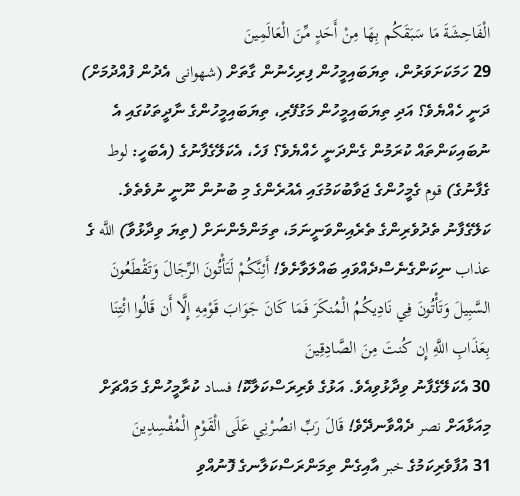الْفَاحِشَةَ مَا سَبَقَكُم بِهَا مِنْ أَحَدٍ مِّنَ الْعَالَمِينَ
29 ހަމަކަށަވަރުން، ތިޔަބައިމީހުން ފިރިހެނުން ގާތަށް (شهوانى އެދުން ފުއްދުމަށް) ދަނީ ހެއްޔެވެ؟ އަދި ތިޔަބައިމީހުން މަގުފޭރި، ތިޔަބައިމީހުންގެ ނާދީތަކުގައި އެ ނުބައިކަންތައް ކުރަމުން ގެންދަނީ ހެއްޔެވެ؟ ފަހެ، އެކަލޭގެފާނުގެ (އެބަހީ: لوط ގެފާނުގެ) قوم ގެމީހުންގެ ޖަވާބުކަމުގައި އެއުރެންގެ މި ބުނުން ނޫނީ ނުވެތެވެ. ކަލޭގެފާނު ތެދުވެރިންގެ ތެރެއިންވަނީނަމަ، ތިމަންމެންނަށް (ތިޔަ ވިދާޅުވާ) اللَّه ގެ عذاب ނިކަންގެނެސްދެއްވައި ބައްލަވާށެވެ! أَئِنَّكُمْ لَتَأْتُونَ الرِّجَالَ وَتَقْطَعُونَ السَّبِيلَ وَتَأْتُونَ فِي نَادِيكُمُ الْمُنكَرَ فَمَا كَانَ جَوَابَ قَوْمِهِ إِلَّا أَن قَالُوا ائْتِنَا بِعَذَابِ اللَّهِ إِن كُنتَ مِنَ الصَّادِقِينَ
30 އެކަލޭގެފާނު ވިދާޅުވިއެވެ. އަޅުގެ ވެރިރަސްކަލާކޮ! فساد ކުރާމީހުންގެ މައްޗަށް މިއަޅާއަށް نصر ދެއްވާނދޭވެ! قَالَ رَبِّ انصُرْنِي عَلَى الْقَوْمِ الْمُفْسِدِينَ
31 އުފާވެރިކަމުގެ خبر އާއިގެން ތިމަންރަސްކަލާނގެ ފޮނުއްވި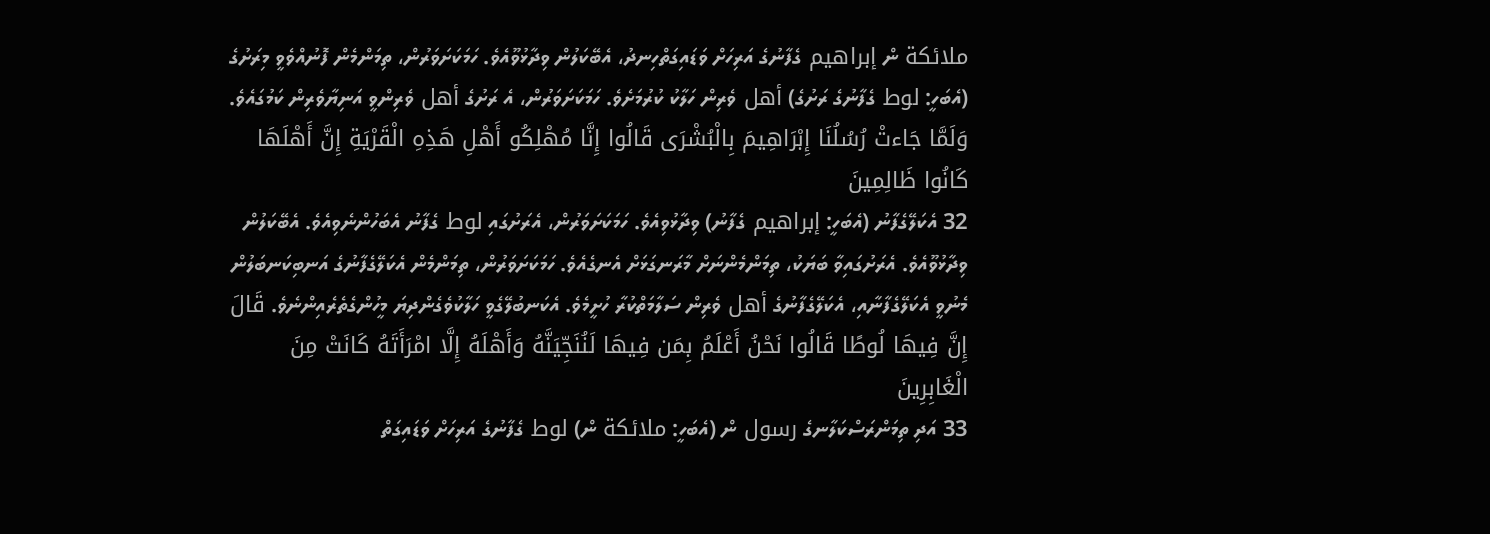ملائكة ން إبراهيم ގެފާނުގެ އަރިހަށް ވަޑައިގަތްހިނދު، އެބޭކަލުން ވިދާޅުވޫއެވެ. ހަމަކަށަވަރުން، ތިމަންމެން ފޮނުއްވެވީ މިރަށުގެ (އެބަހީ: لوط ގެފާނުގެ ރަށުގެ) أهل ވެރިން ހަލާކު ކުރުމަށެވެ. ހަމަކަށަވަރުން، އެ ރަށުގެ أهل ވެރިންވީ އަނިޔާވެރިން ކަމުގައެވެ. وَلَمَّا جَاءتْ رُسُلُنَا إِبْرَاهِيمَ بِالْبُشْرَى قَالُوا إِنَّا مُهْلِكُو أَهْلِ هَذِهِ الْقَرْيَةِ إِنَّ أَهْلَهَا كَانُوا ظَالِمِينَ
32 އެކަލޭގެފާނު (އެބަހީ: إبراهيم ގެފާނު) ވިދާޅުވިއެވެ. ހަމަކަށަވަރުން، އެރަށުގައި لوط ގެފާނު އެބަހުންނެވިއެވެ. އެބޭކަލުން ވިދާޅުވޫއެވެ. އެރަށުގައިވާ ބަޔަކު، ތިމަންމެންނަށް މާރަނގަޅަށް އެނގެއެވެ. ހަމަކަށަވަރުން، ތިމަންމެން އެކަލޭގެފާނުގެ އަނބިކަނބަލުން މެނުވީ އެކަލޭގެފާނާއި، އެކަލޭގެފާނުގެ أهل ވެރިން ސަލާމަތްކުރާ ހުށީމެވެ. އެކަނބުލޭގެވީ ހަލާކުވެގެންދިޔަ މީހުންގެތެރެއިންނެވެ. قَالَ إِنَّ فِيهَا لُوطًا قَالُوا نَحْنُ أَعْلَمُ بِمَن فِيهَا لَنُنَجِّيَنَّهُ وَأَهْلَهُ إِلَّا امْرَأَتَهُ كَانَتْ مِنَ الْغَابِرِينَ
33 އަދި ތިމަންރަސްކަލާނގެ رسول ން (އެބަހީ: ملائكة ން) لوط ގެފާނުގެ އަރިހަށް ވަޑައިގަތް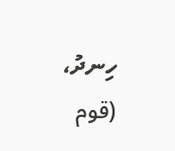ހިނދު، (قوم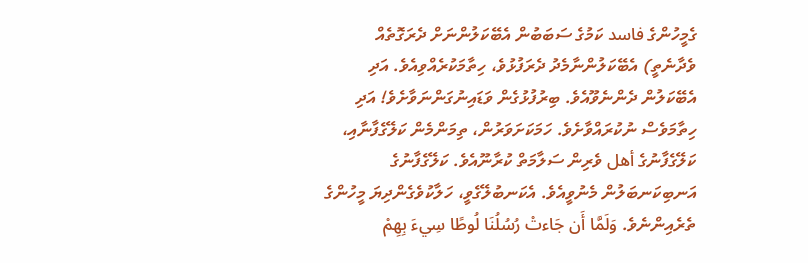ގެމީހުންގެ فاسد ކަމުގެ ސަބަބުން އެބޭކަލުންނަށް ދެރަގޮތެއް ވެދާނެތީ) އެބޭކަލުންނާމެދު ދެރަފުޅުވެ، ހިތާމަކުރެއްވިއެވެ. އަދި އެބޭކަލުން ދެންނެވޫއެވެ. ބިރުފުޅުގެން ވަޑައިނުގަންނަވާށެވެ! އަދި ހިތާމަވެސް ނުކުރައްވާށެވެ. ހަމަކަށަވަރުން، ތިމަންމެން ކަލޭގެފާނާއި، ކަލޭގެފާނުގެ أهل ވެރިން ސަލާމަތް ކުރާނޫއެވެ. ކަލޭގެފާނުގެ އަނބިކަނބަލުން މެނުވީއެވެ. އެކަނބުލޭގެވީ، ހަލާކުވެގެންދިޔަ މީހުންގެ ތެރެއިންނެވެ. وَلَمَّا أَن جَاءتْ رُسُلُنَا لُوطًا سِيءَ بِهِمْ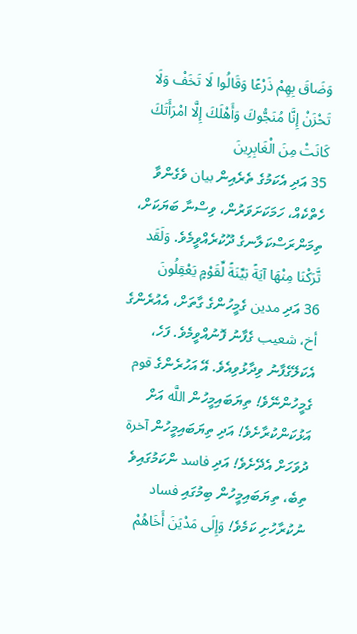وَضَاقَ بِهِمْ ذَرْعًا وَقَالُوا لَا تَخَفْ وَلَا تَحْزَنْ إِنَّا مُنَجُّوكَ وَأَهْلَكَ إِلَّا امْرَأَتَكَ كَانَتْ مِنَ الْغَابِرِينَ
35 އަދި އެކަމުގެ ތެރެއިން بيان ވެގެންވާ ހެތްކެއް، ހަމަކަށަވަރުން، ވިސްނާ ބަޔަކަށް، ތިމަންރަސްކަލާނގެ ދޫކުރެއްވީމެވެ. وَلَقَد تَّرَكْنَا مِنْهَا آيَةً بَيِّنَةً لِّقَوْمٍ يَعْقِلُونَ
36 އަދި مدين ގެމީހުންގެ ގާތަށް، އެއުރެންގެ أخ، شعيب ގެފާނު ފޮނުއްވީމެވެ. ފަހެ، އެކަލޭގެފާނު ވިދާޅުވިއެވެ. އޭ އަހުރެންގެ قوم ގެމީހުންނޭވެ! ތިޔަބައިމީހުން اللَّه އަށް އަޅުކަންކުރާށެވެ! އަދި ތިޔަބައިމީހުން آخرة ދުވަހަށް އެދޭށެވެ! އަދި فاسد ންކަމުގައިވެ ތިބެ، ތިޔަބައިމީހުން ބިމުގައި فساد ނުކުރާހުށި ކަމެވެ! وَإِلَى مَدْيَنَ أَخَاهُمْ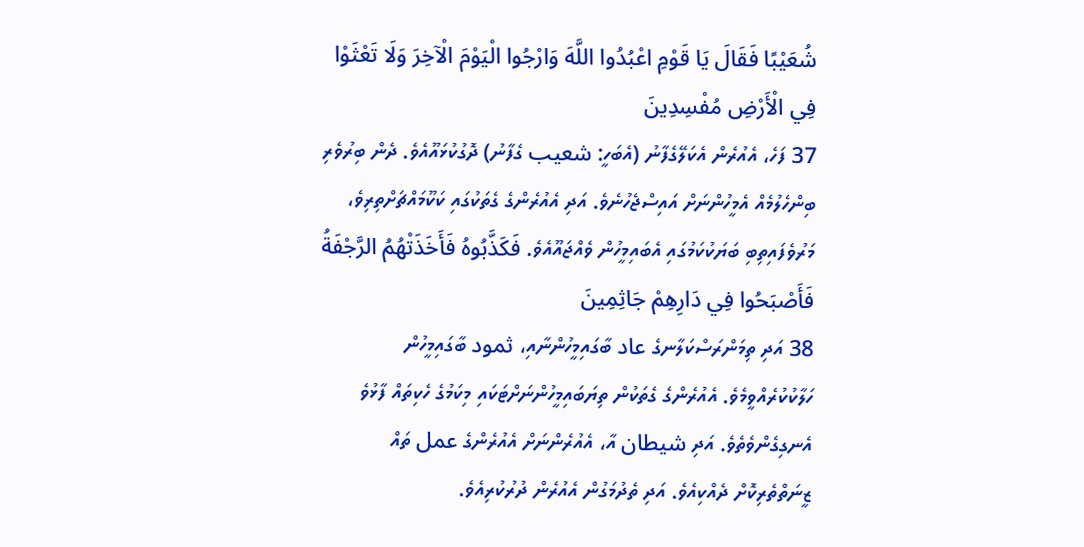شُعَيْبًا فَقَالَ يَا قَوْمِ اعْبُدُوا اللَّهَ وَارْجُوا الْيَوْمَ الْآخِرَ وَلَا تَعْثَوْا فِي الْأَرْضِ مُفْسِدِينَ
37 ފަހެ، އެއުރެން އެކަލޭގެފާނު (އެބަހީ: شعيب ގެފާނު) ދޮގުކުޅައޫއެވެ. ދެން ބިރުވެރި ބިންހެލުމެއް އެމީހުންނަށް އައިސްޖެހުނެވެ. އަދި އެއުރެންގެ ގެތަކުގައި ކަކޫމައްޗަށްތިރިވެ، މަރުވެފައިތިބި ބަޔަކުކަމުގައި އެބައިމީހުން ވެއްޖައޫއެވެ. فَكَذَّبُوهُ فَأَخَذَتْهُمُ الرَّجْفَةُ فَأَصْبَحُوا فِي دَارِهِمْ جَاثِمِينَ
38 އަދި ތިމަންރަސްކަލާނގެ عاد ބާގައިމީހުންނާއި، ثمود ބާގައިމީހުން ހަލާކުކުރެއްވީމެވެ. އެއުރެންގެ ގެތަކުން ތިޔަބައިމީހުންނަށްޓަކައި މިކަމުގެ ހެކިތައް ފާޅުވެ އެނގިގެންވެތެވެ. އަދި شيطان އާ، އެއުރެންނަށް އެއުރެންގެ عمل ތައް ޒީނަތްތެރިކޮށް ދެއްކިއެވެ. އަދި ތެދުމަގުން އެއުރެން ދުރުކުރިއެވެ.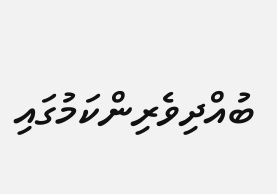ބުއްދިވެރިންކަމުގައި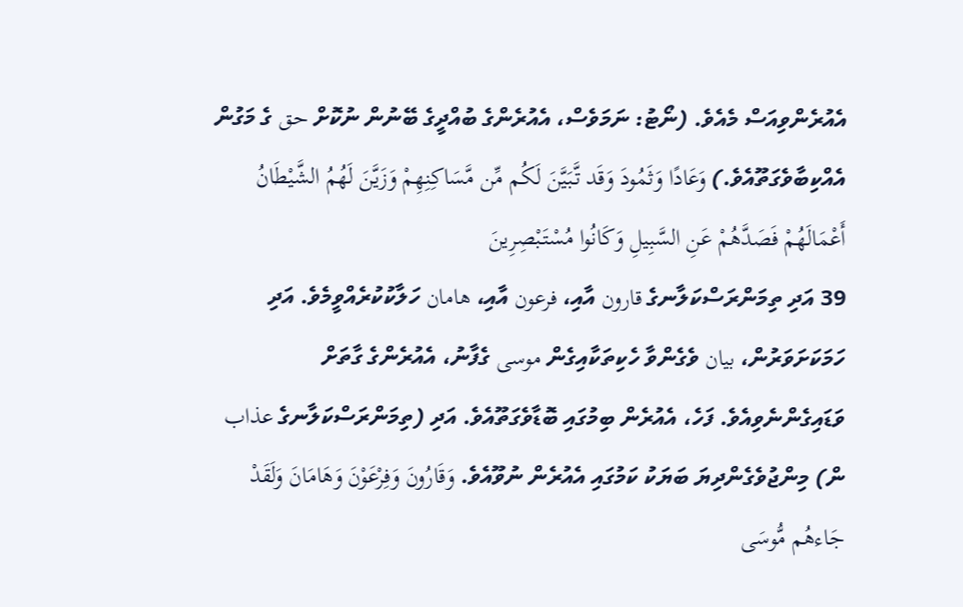އެއުރެންވިއަސް މެއެވެ. (ނޯޓު: ނަމަވެސް، އެއުރެންގެ ބުއްދީގެ ބޭނުން ނުކޮށް حق ގެ މަގުން އެއްކިބާވެގަތޫއެވެ.) وَعَادًا وَثَمُودَ وَقَد تَّبَيَّنَ لَكُم مِّن مَّسَاكِنِهِمْ وَزَيَّنَ لَهُمُ الشَّيْطَانُ أَعْمَالَهُمْ فَصَدَّهُمْ عَنِ السَّبِيلِ وَكَانُوا مُسْتَبْصِرِينَ
39 އަދި ތިމަންރަސްކަލާނގެ قارون އާއި، فرعون އާއި، هامان ހަލާކުކުރެއްވީމެވެ. އަދި ހަމަކަށަވަރުން، بيان ވެގެންވާ ހެކިތަކާއިގެން موسى ގެފާނު، އެއުރެންގެ ގާތަށް ވަޑައިގެންނެވިއެވެ. ފަހެ، އެއުރެން ބިމުގައި ބޮޑާވެގަތޫއެވެ. އަދި (ތިމަންރަސްކަލާނގެ عذاب ން) މިންޖުވެގެންދިޔަ ބަޔަކު ކަމުގައި އެއުރެން ނުވޫއެވެ. وَقَارُونَ وَفِرْعَوْنَ وَهَامَانَ وَلَقَدْ جَاءهُم مُّوسَى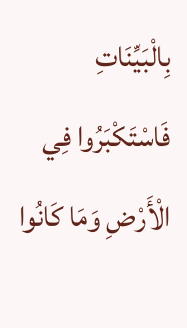بِالْبَيِّنَاتِ فَاسْتَكْبَرُوا فِي الْأَرْضِ وَمَا كَانُوا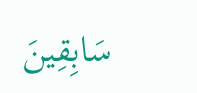سَابِقِينَ